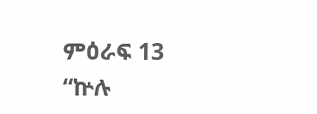ምዕራፍ 13
“ኵሉ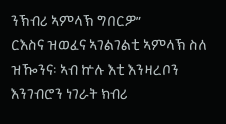ንኽብሪ ኣምላኽ ግበርዎ”
ርእስና ዝወፈና ኣገልገልቲ ኣምላኽ ስለ ዝዀንና፡ ኣብ ኵሉ እቲ እንዛረቦን እንገብሮን ነገራት ክብሪ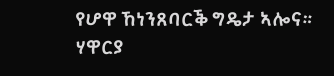የሆዋ ኸነንጸባርቕ ግዴታ ኣሎና። ሃዋርያ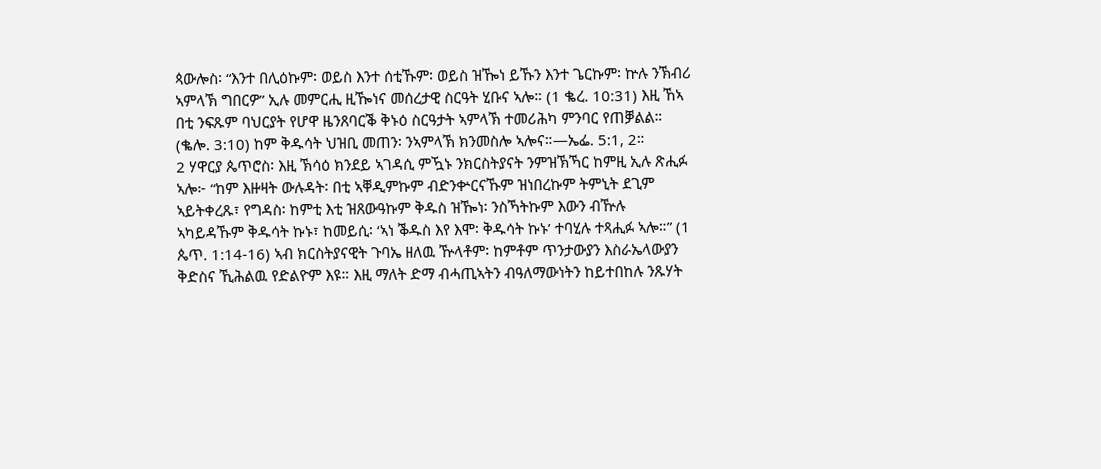ጳውሎስ፡ “እንተ በሊዕኩም፡ ወይስ እንተ ሰቲኹም፡ ወይስ ዝዀነ ይኹን እንተ ጌርኩም፡ ኵሉ ንኽብሪ ኣምላኽ ግበርዎ” ኢሉ መምርሒ ዚዀነና መሰረታዊ ስርዓት ሂቡና ኣሎ። (1 ቈረ. 10:31) እዚ ኸኣ በቲ ንፍጹም ባህርያት የሆዋ ዜንጸባርቕ ቅኑዕ ስርዓታት ኣምላኽ ተመሪሕካ ምንባር የጠቓልል። (ቈሎ. 3:10) ከም ቅዱሳት ህዝቢ መጠን፡ ንኣምላኽ ክንመስሎ ኣሎና።—ኤፌ. 5:1, 2።
2 ሃዋርያ ጴጥሮስ፡ እዚ ኽሳዕ ክንደይ ኣገዳሲ ምዃኑ ንክርስትያናት ንምዝኽኻር ከምዚ ኢሉ ጽሒፉ ኣሎ፦ “ከም እዙዛት ውሉዳት፡ በቲ ኣቐዲምኩም ብድንቍርናኹም ዝነበረኩም ትምኒት ደጊም ኣይትቀረጹ፣ የግዳስ፡ ከምቲ እቲ ዝጸውዓኩም ቅዱስ ዝዀነ፡ ንስኻትኩም እውን ብዅሉ ኣካይዳኹም ቅዱሳት ኩኑ፣ ከመይሲ፡ ‘ኣነ ቕዱስ እየ እሞ፡ ቅዱሳት ኩኑ’ ተባሂሉ ተጻሒፉ ኣሎ።” (1 ጴጥ. 1:14-16) ኣብ ክርስትያናዊት ጉባኤ ዘለዉ ዅላቶም፡ ከምቶም ጥንታውያን እስራኤላውያን ቅድስና ኺሕልዉ የድልዮም እዩ። እዚ ማለት ድማ ብሓጢኣትን ብዓለማውነትን ከይተበከሉ ንጹሃት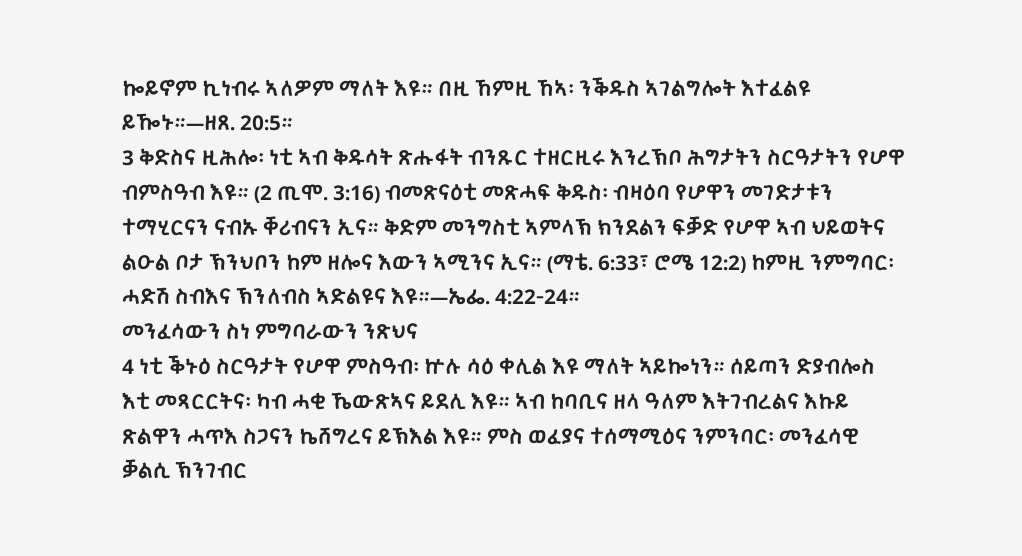ኰይኖም ኪነብሩ ኣለዎም ማለት እዩ። በዚ ኸምዚ ኸኣ፡ ንቕዱስ ኣገልግሎት እተፈልዩ ይዀኑ።—ዘጸ. 20:5።
3 ቅድስና ዚሕሎ፡ ነቲ ኣብ ቅዱሳት ጽሑፋት ብንጹር ተዘርዚሩ እንረኽቦ ሕግታትን ስርዓታትን የሆዋ ብምስዓብ እዩ። (2 ጢሞ. 3:16) ብመጽናዕቲ መጽሓፍ ቅዱስ፡ ብዛዕባ የሆዋን መገድታቱን ተማሂርናን ናብኡ ቐሪብናን ኢና። ቅድም መንግስቲ ኣምላኽ ክንደልን ፍቓድ የሆዋ ኣብ ህይወትና ልዑል ቦታ ኽንህቦን ከም ዘሎና እውን ኣሚንና ኢና። (ማቴ. 6:33፣ ሮሜ 12:2) ከምዚ ንምግባር፡ ሓድሽ ስብእና ኽንለብስ ኣድልዩና እዩ።—ኤፌ. 4:22-24።
መንፈሳውን ስነ ምግባራውን ንጽህና
4 ነቲ ቕኑዕ ስርዓታት የሆዋ ምስዓብ፡ ኵሉ ሳዕ ቀሊል እዩ ማለት ኣይኰነን። ሰይጣን ድያብሎስ እቲ መጻርርትና፡ ካብ ሓቂ ኼውጽኣና ይደሊ እዩ። ኣብ ከባቢና ዘላ ዓለም እትገብረልና እኩይ ጽልዋን ሓጥእ ስጋናን ኬሸግረና ይኽእል እዩ። ምስ ወፈያና ተሰማሚዕና ንምንባር፡ መንፈሳዊ ቓልሲ ኽንገብር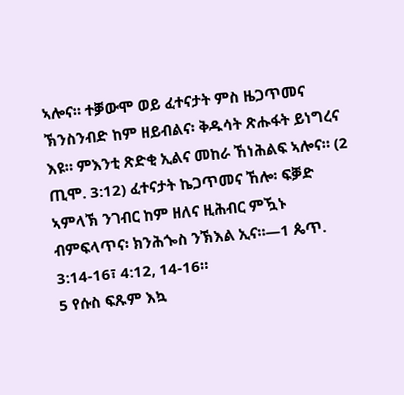ኣሎና። ተቓውሞ ወይ ፈተናታት ምስ ዜጋጥመና ኽንስንብድ ከም ዘይብልና፡ ቅዱሳት ጽሑፋት ይነግረና እዩ። ምእንቲ ጽድቂ ኢልና መከራ ኸነሕልፍ ኣሎና። (2 ጢሞ. 3:12) ፈተናታት ኬጋጥመና ኸሎ፡ ፍቓድ ኣምላኽ ንገብር ከም ዘለና ዚሕብር ምዃኑ ብምፍላጥና፡ ክንሕጐስ ንኽእል ኢና።—1 ጴጥ. 3:14-16፣ 4:12, 14-16።
5 የሱስ ፍጹም እኳ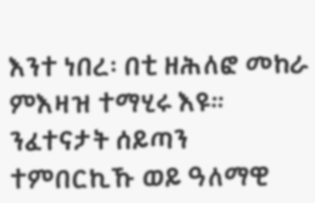እንተ ነበረ፡ በቲ ዘሕለፎ መከራ ምእዛዝ ተማሂሩ እዩ። ንፈተናታት ሰይጣን ተምበርኪኹ ወይ ዓለማዊ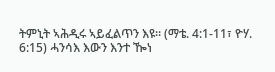ትምኒት ኣሕዲሩ ኣይፈልጥን እዩ። (ማቴ. 4:1-11፣ ዮሃ. 6:15) ሓንሳእ እውን እንተ ዀነ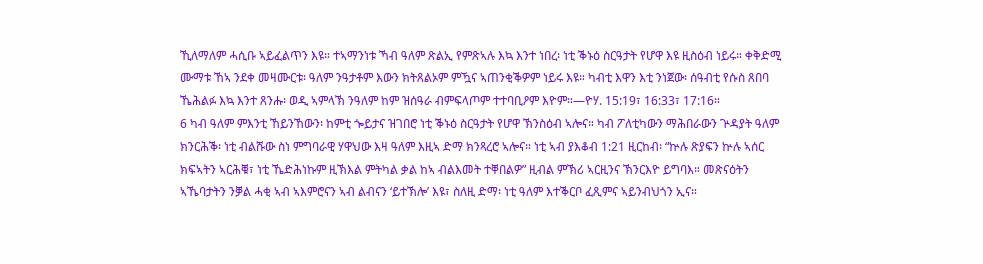ኺለማለም ሓሲቡ ኣይፈልጥን እዩ። ተኣማንነቱ ኻብ ዓለም ጽልኢ የምጽኣሉ እኳ እንተ ነበረ፡ ነቲ ቕኑዕ ስርዓታት የሆዋ እዩ ዚስዕብ ነይሩ። ቀቅድሚ ሙማቱ ኸኣ ንደቀ መዛሙርቱ፡ ዓለም ንዓታቶም እውን ክትጸልኦም ምዃና ኣጠንቂቕዎም ነይሩ እዩ። ካብቲ እዋን እቲ ንነጀው፡ ሰዓብቲ የሱስ ጸበባ ኼሕልፉ እኳ እንተ ጸንሑ፡ ወዲ ኣምላኽ ንዓለም ከም ዝሰዓራ ብምፍላጦም ተተባቢዖም እዮም።—ዮሃ. 15:19፣ 16:33፣ 17:16።
6 ካብ ዓለም ምእንቲ ኸይንኸውን፡ ከምቲ ጐይታና ዝገበሮ ነቲ ቕኑዕ ስርዓታት የሆዋ ኽንስዕብ ኣሎና። ካብ ፖለቲካውን ማሕበራውን ጕዳያት ዓለም ክንርሕቕ፡ ነቲ ብልሹው ስነ ምግባራዊ ሃዋህው እዛ ዓለም እዚኣ ድማ ክንጻረሮ ኣሎና። ነቲ ኣብ ያእቆብ 1:21 ዚርከብ፡ “ኵሉ ጽያፍን ኵሉ ኣሰር ክፍኣትን ኣርሕቑ፣ ነቲ ኼድሕነኩም ዚኽእል ምትካል ቃል ከኣ ብልእመት ተቐበልዎ” ዚብል ምኽሪ ኣርዚንና ኽንርእዮ ይግባእ። መጽናዕትን ኣኼባታትን ንቓል ሓቂ ኣብ ኣእምሮናን ኣብ ልብናን ‘ይተኽሎ’ እዩ፣ ስለዚ ድማ፡ ነቲ ዓለም እተቕርቦ ፈጺምና ኣይንብህጎን ኢና።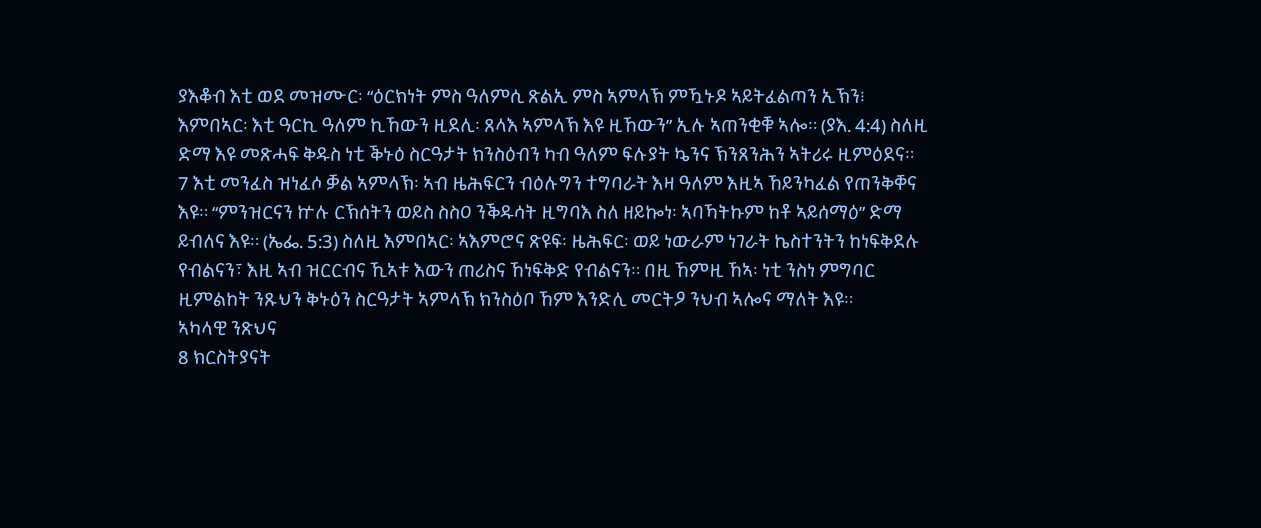ያእቆብ እቲ ወደ መዝሙር፡ “ዕርክነት ምስ ዓለምሲ ጽልኢ ምስ ኣምላኽ ምዃኑዶ ኣይትፈልጣን ኢኽን፧ እምበኣር፡ እቲ ዓርኪ ዓለም ኪኸውን ዚደሊ፡ ጸላእ ኣምላኽ እዩ ዚኸውን” ኢሉ ኣጠንቂቑ ኣሎ። (ያእ. 4:4) ስለዚ ድማ እዩ መጽሓፍ ቅዱስ ነቲ ቕኑዕ ስርዓታት ክንስዕብን ካብ ዓለም ፍሉያት ኴንና ኽንጸንሕን ኣትሪሩ ዚምዕደና።
7 እቲ መንፈስ ዝነፈሶ ቓል ኣምላኽ፡ ኣብ ዜሕፍርን ብዕሉግን ተግባራት እዛ ዓለም እዚኣ ኸይንካፈል የጠንቅቐና እዩ። “ምንዝርናን ኵሉ ርኽሰትን ወይስ ስስዐ ንቕዱሳት ዚግባእ ስለ ዘይኰነ፡ ኣባኻትኩም ከቶ ኣይሰማዕ” ድማ ይብለና እዩ። (ኤፌ. 5:3) ስለዚ እምበኣር፡ ኣእምሮና ጽዩፍ፡ ዜሕፍር፡ ወይ ነውራም ነገራት ኬስተንትን ከነፍቅደሉ የብልናን፣ እዚ ኣብ ዝርርብና ኺኣቱ እውን ጠሪስና ኸነፍቅድ የብልናን። በዚ ኸምዚ ኸኣ፡ ነቲ ንስነ ምግባር ዚምልከት ንጹህን ቅኑዕን ስርዓታት ኣምላኽ ክንስዕቦ ኸም እንድሊ መርትዖ ንህብ ኣሎና ማለት እዩ።
ኣካላዊ ንጽህና
8 ክርስትያናት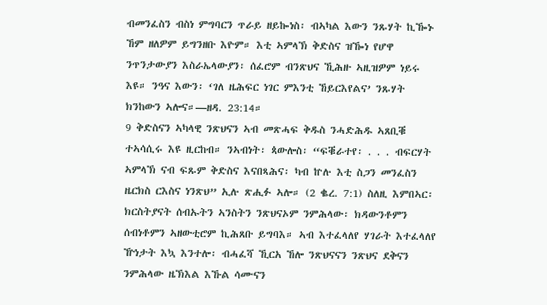ብመንፈስን ብስነ ምግባርን ጥራይ ዘይኰነስ፡ ብኣካል እውን ንጹሃት ኪዀኑ ኸም ዘለዎም ይግንዘቡ እዮም። እቲ ኣምላኽ ቅድስና ዝዀነ የሆዋ ንጥንታውያን እስራኤላውያን፡ ሰፈሮም ብንጽህና ኺሕዙ ኣዚዝዎም ነይሩ እዩ። ንዓና እውን፡ ‘ገለ ዜሕፍር ነገር ምእንቲ ኸይርእየልና’ ንጹሃት ክንከውን ኣሎና።—ዘዳ. 23:14።
9 ቅድስናን ኣካላዊ ንጽህናን ኣብ መጽሓፍ ቅዱስ ንሓድሕዱ ኣጸቢቑ ተኣሳሲሩ እዩ ዚርከብ። ንኣብነት፡ ጳውሎስ፡ “ፍቑራተየ፡ . . . ብፍርሃት ኣምላኽ ናብ ፍጹም ቅድስና እናበጻሕና፡ ካብ ኵሉ እቲ ስጋን መንፈስን ዜርክስ ርእስና ነንጽህ” ኢሉ ጽሒፉ ኣሎ። (2 ቈረ. 7:1) ስለዚ እምበኣር፡ ክርስትያናት ሰብኡትን ኣንስትን ንጽህናኦም ንምሕላው፡ ክዳውንቶምን ሰብነቶምን ኣዘውቲሮም ኪሕጸቡ ይግባእ። ኣብ እተፈላለየ ሃገራት እተፈላለየ ዅነታት እኳ እንተሎ፡ ብሓፈሻ ኺርአ ኸሎ ንጽህናናን ንጽህና ደቅናን ንምሕላው ዜኽእል እኹል ሳሙናን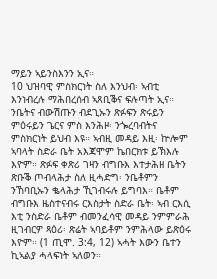ማይን ኣይንስእንን ኢና።
10 ህዝባዊ ምስክርነት ስለ እንህብ፡ ኣብቲ እንነብረሉ ማሕበረሰብ ኣጸቢቕና ፍሉጣት ኢና። ንቤትና ብውሽጡን ብደጊኡን ጽፉፍን ጽሩይን ምዕሩይን ጌርና ምስ እንሕዞ፡ ንጐረባብትና ምስክርነት ይህብ እዩ። ኣብዚ መዳይ እዚ፡ ኵሎም ኣባላት ስድራ ቤት አእጃሞም ኬበርክቱ ይኽእሉ እዮም። ጽፉፍ ቀጽሪ ገዛን ብግቡእ እተታሕዘ ቤትን ጽቡቕ ጦብላሕታ ስለ ዚሓድግ፡ ንቤቶምን ንኸባቢኡን ቈላሕታ ኺገብሩሉ ይግባእ። ቤቶም ብግቡእ ዜስተናብሩ ርእስታት ስድራ ቤት፡ ኣብ ርእሲ እቲ ንስድራ ቤቶም ብመንፈሳዊ መዳይ ንምምራሕ ዚገብርዎ ጻዕሪ፡ ጽሬት ኣባይቶም ንምሕላው ይጽዕሩ እዮም። (1 ጢሞ. 3:4, 12) ኣሓት እውን ቤተን ኪኣልያ ሓላፍነት ኣለወን።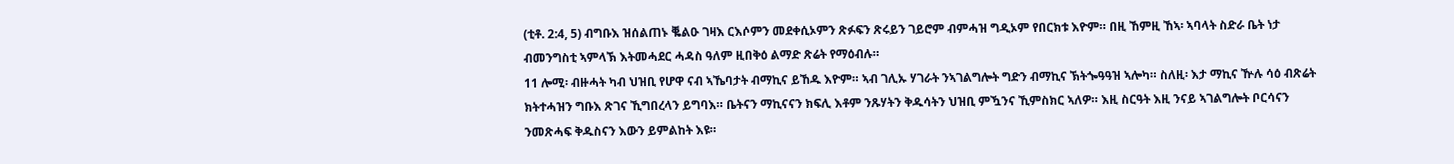(ቲቶ. 2:4, 5) ብግቡእ ዝሰልጠኑ ቘልዑ ገዛእ ርእሶምን መደቀሲኦምን ጽፉፍን ጽሩይን ገይሮም ብምሓዝ ግዲኦም የበርክቱ እዮም። በዚ ኸምዚ ኸኣ፡ ኣባላት ስድራ ቤት ነታ ብመንግስቲ ኣምላኽ እትመሓደር ሓዳስ ዓለም ዚበቅዕ ልማድ ጽሬት የማዕብሉ።
11 ሎሚ፡ ብዙሓት ካብ ህዝቢ የሆዋ ናብ ኣኼባታት ብማኪና ይኸዱ እዮም። ኣብ ገሊኡ ሃገራት ንኣገልግሎት ግድን ብማኪና ኽትጐዓዓዝ ኣሎካ። ስለዚ፡ እታ ማኪና ዅሉ ሳዕ ብጽሬት ክትተሓዝን ግቡእ ጽገና ኺግበረላን ይግባእ። ቤትናን ማኪናናን ክፍሊ እቶም ንጹሃትን ቅዱሳትን ህዝቢ ምዃንና ኺምስክር ኣለዎ። እዚ ስርዓት እዚ ንናይ ኣገልግሎት ቦርሳናን ንመጽሓፍ ቅዱስናን እውን ይምልከት እዩ።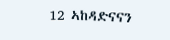12 ኣከዳድናናን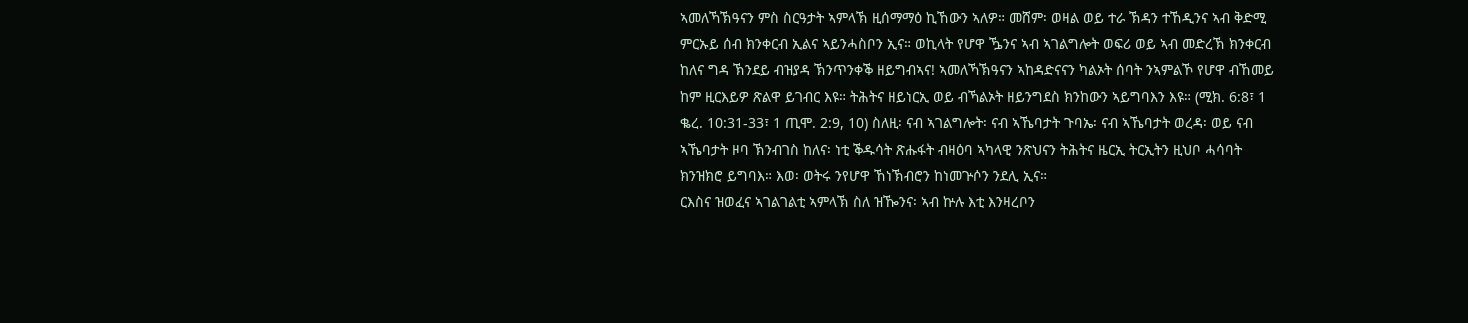ኣመለኻኽዓናን ምስ ስርዓታት ኣምላኽ ዚሰማማዕ ኪኸውን ኣለዎ። መሸም፡ ወዛል ወይ ተራ ኽዳን ተኸዲንና ኣብ ቅድሚ ምርኡይ ሰብ ክንቀርብ ኢልና ኣይንሓስቦን ኢና። ወኪላት የሆዋ ዄንና ኣብ ኣገልግሎት ወፍሪ ወይ ኣብ መድረኽ ክንቀርብ ከለና ግዳ ኽንደይ ብዝያዳ ኽንጥንቀቕ ዘይግብኣና! ኣመለኻኽዓናን ኣከዳድናናን ካልኦት ሰባት ንኣምልኾ የሆዋ ብኸመይ ከም ዚርእይዎ ጽልዋ ይገብር እዩ። ትሕትና ዘይነርኢ ወይ ብኻልኦት ዘይንግደስ ክንከውን ኣይግባእን እዩ። (ሚክ. 6:8፣ 1 ቈረ. 10:31-33፣ 1 ጢሞ. 2:9, 10) ስለዚ፡ ናብ ኣገልግሎት፡ ናብ ኣኼባታት ጉባኤ፡ ናብ ኣኼባታት ወረዳ፡ ወይ ናብ ኣኼባታት ዞባ ኽንብገስ ከለና፡ ነቲ ቕዱሳት ጽሑፋት ብዛዕባ ኣካላዊ ንጽህናን ትሕትና ዜርኢ ትርኢትን ዚህቦ ሓሳባት ክንዝክሮ ይግባእ። እወ፡ ወትሩ ንየሆዋ ኸነኽብሮን ከነመጕሶን ንደሊ ኢና።
ርእስና ዝወፈና ኣገልገልቲ ኣምላኽ ስለ ዝዀንና፡ ኣብ ኵሉ እቲ እንዛረቦን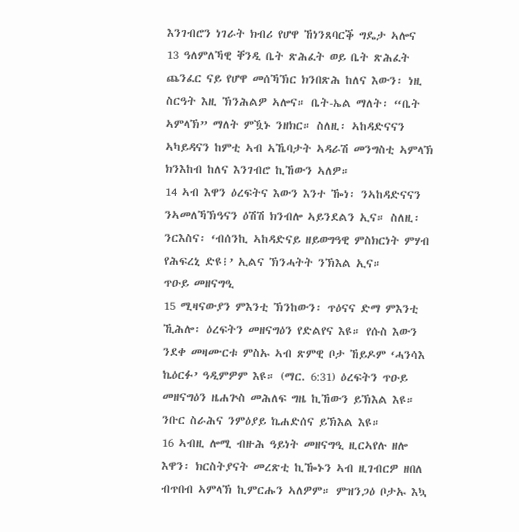እንገብሮን ነገራት ክብሪ የሆዋ ኸነንጸባርቕ ግዴታ ኣሎና
13 ዓለምለኻዊ ቐንዲ ቤት ጽሕፈት ወይ ቤት ጽሕፈት ጨንፈር ናይ የሆዋ መሰኻኽር ክንበጽሕ ከለና እውን፡ ነዚ ስርዓት እዚ ኽንሕልዎ ኣሎና። ቤት-ኤል ማለት፡ “ቤት ኣምላኽ” ማለት ምዃኑ ንዘክር። ስለዚ፡ ኣከዳድናናን ኣካይዳናን ከምቲ ኣብ ኣኼባታት ኣዳራሽ መንግስቲ ኣምላኽ ክንእከብ ከለና እንገብሮ ኪኸውን ኣለዎ።
14 ኣብ እዋን ዕረፍትና እውን እንተ ዀነ፡ ንኣከዳድናናን ንኣመለኻኽዓናን ዕሽሽ ክንብሎ ኣይንደልን ኢና። ስለዚ፡ ንርእስና፡ ‘ብሰንኪ ኣከዳድናይ ዘይወግዓዊ ምስክርነት ምሃብ የሕፍረኒ ድዩ፧’ ኢልና ኽንሓትት ንኽእል ኢና።
ጥዑይ መዘናግዒ
15 ሚዛናውያን ምእንቲ ኽንከውን፡ ጥዕናና ድማ ምእንቲ ኺሕሎ፡ ዕረፍትን መዘናግዕን የድልየና እዩ። የሱስ እውን ንደቀ መዛሙርቱ ምስኡ ኣብ ጽምዊ ቦታ ኸይዶም ‘ሓንሳእ ኬዕርፉ’ ዓዲምዎም እዩ። (ማር. 6:31) ዕረፍትን ጥዑይ መዘናግዕን ዜሐጕስ መሕለፍ ግዜ ኪኸውን ይኽእል እዩ። ንቡር ስራሕና ንምዕያይ ኬሐድሰና ይኽእል እዩ።
16 ኣብዚ ሎሚ ብዙሕ ዓይነት መዘናግዒ ዚርኣየሉ ዘሎ እዋን፡ ክርስትያናት መረጽቲ ኪዀኑን ኣብ ዚገብርዎ ዘበለ ብጥበብ ኣምላኽ ኪምርሑን ኣለዎም። ምዝንጋዕ ቦታኡ እኳ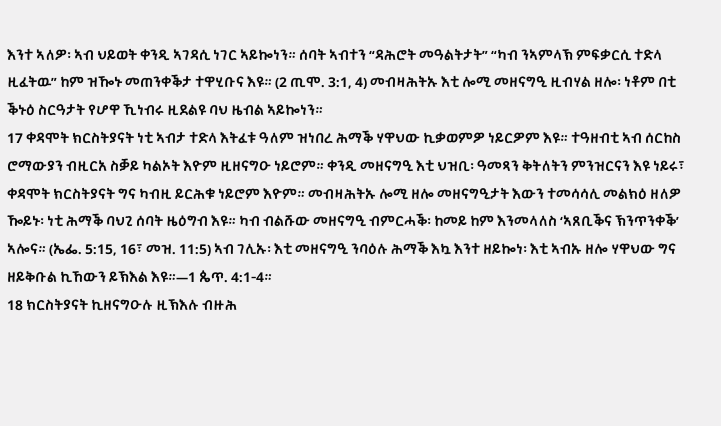እንተ ኣለዎ፡ ኣብ ህይወት ቀንዲ ኣገዳሲ ነገር ኣይኰነን። ሰባት ኣብተን “ዳሕሮት መዓልትታት” “ካብ ንኣምላኽ ምፍቃርሲ ተድላ ዚፈትዉ” ከም ዝዀኑ መጠንቀቕታ ተዋሂቡና እዩ። (2 ጢሞ. 3:1, 4) መብዛሕትኡ እቲ ሎሚ መዘናግዒ ዚብሃል ዘሎ፡ ነቶም በቲ ቕኑዕ ስርዓታት የሆዋ ኺነብሩ ዚደልዩ ባህ ዜብል ኣይኰነን።
17 ቀዳሞት ክርስትያናት ነቲ ኣብታ ተድላ እትፈቱ ዓለም ዝነበረ ሕማቕ ሃዋህው ኪቃወምዎ ነይርዎም እዩ። ተዓዘብቲ ኣብ ሰርከስ ሮማውያን ብዚርአ ስቓይ ካልኦት እዮም ዚዘናግዑ ነይሮም። ቀንዲ መዘናግዒ እቲ ህዝቢ፡ ዓመጻን ቅትለትን ምንዝርናን እዩ ነይሩ፣ ቀዳሞት ክርስትያናት ግና ካብዚ ይርሕቁ ነይሮም እዮም። መብዛሕትኡ ሎሚ ዘሎ መዘናግዒታት እውን ተመሳሳሊ መልክዕ ዘለዎ ዀይኑ፡ ነቲ ሕማቕ ባህጊ ሰባት ዜዕግብ እዩ። ካብ ብልሹው መዘናግዒ ብምርሓቕ፡ ከመይ ከም እንመላለስ ‘ኣጸቢቕና ኽንጥንቀቕ’ ኣሎና። (ኤፌ. 5:15, 16፣ መዝ. 11:5) ኣብ ገሊኡ፡ እቲ መዘናግዒ ንባዕሉ ሕማቕ እኳ እንተ ዘይኰነ፡ እቲ ኣብኡ ዘሎ ሃዋህው ግና ዘይቅቡል ኪኸውን ይኽእል እዩ።—1 ጴጥ. 4:1-4።
18 ክርስትያናት ኪዘናግዑሉ ዚኽእሉ ብዙሕ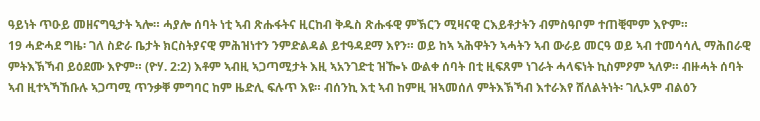ዓይነት ጥዑይ መዘናግዒታት ኣሎ። ሓያሎ ሰባት ነቲ ኣብ ጽሑፋትና ዚርከብ ቅዱስ ጽሑፋዊ ምኽርን ሚዛናዊ ርእይቶታትን ብምስዓቦም ተጠቒሞም እዮም።
19 ሓድሓደ ግዜ፡ ገለ ስድራ ቤታት ክርስትያናዊ ምሕዝነተን ንምድልዳል ይተዓዳደማ እየን። ወይ ከኣ ኣሕዋትን ኣሓትን ኣብ ውራይ መርዓ ወይ ኣብ ተመሳሳሊ ማሕበራዊ ምትእኽኻብ ይዕደሙ እዮም። (ዮሃ. 2:2) እቶም ኣብዚ ኣጋጣሚታት እዚ ኣአንገድቲ ዝዀኑ ውልቀ ሰባት በቲ ዚፍጸም ነገራት ሓላፍነት ኪስምዖም ኣለዎ። ብዙሓት ሰባት ኣብ ዚተኣኻኸቡሉ ኣጋጣሚ ጥንቃቐ ምግባር ከም ዜድሊ ፍሉጥ እዩ። ብሰንኪ እቲ ኣብ ከምዚ ዝኣመሰለ ምትእኽኻብ እተራእየ ሸለልትነት፡ ገሊኦም ብልዕን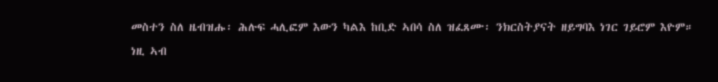መስተን ስለ ዜብዝሑ፡ ሕሉፍ ሓሊፎም እውን ካልእ ከቢድ ኣበሳ ስለ ዝፈጸሙ፡ ንክርስትያናት ዘይግባእ ነገር ገይሮም እዮም። ነዚ ኣብ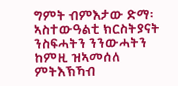ግምት ብምእታው ድማ፡ ኣስተውዓልቲ ክርስትያናት ንስፍሓትን ንንውሓትን ከምዚ ዝኣመሰለ ምትእኽኻብ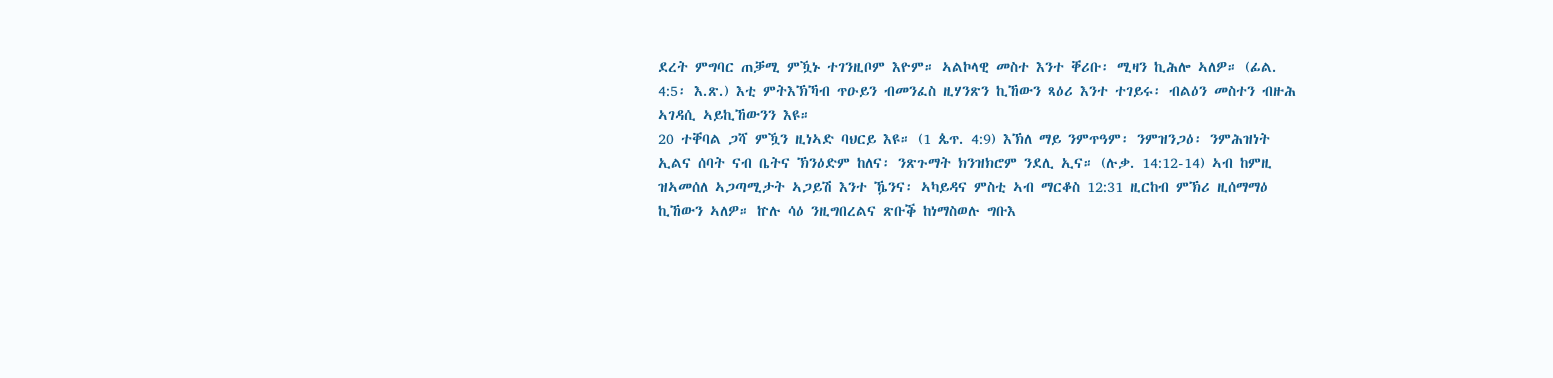ደረት ምግባር ጠቓሚ ምዃኑ ተገንዚቦም እዮም። ኣልኮላዊ መስተ እንተ ቐሪቡ፡ ሚዛን ኪሕሎ ኣለዎ። (ፊል. 4:5፡ እ.ጽ.) እቲ ምትእኽኻብ ጥዑይን ብመንፈስ ዚሃንጽን ኪኸውን ጻዕሪ እንተ ተገይሩ፡ ብልዕን መስተን ብዙሕ ኣገዳሲ ኣይኪኸውንን እዩ።
20 ተቐባል ጋሻ ምዃን ዚነኣድ ባህርይ እዩ። (1 ጴጥ. 4:9) እኽለ ማይ ንምጥዓም፡ ንምዝንጋዕ፡ ንምሕዝነት ኢልና ሰባት ናብ ቤትና ኽንዕድም ከለና፡ ንጽጉማት ክንዝክሮም ንደሊ ኢና። (ሉቃ. 14:12-14) ኣብ ከምዚ ዝኣመሰለ ኣጋጣሚታት ኣጋይሽ እንተ ዄንና፡ ኣካይዳና ምስቲ ኣብ ማርቆስ 12:31 ዚርከብ ምኽሪ ዚሰማማዕ ኪኸውን ኣለዎ። ኵሉ ሳዕ ንዚግበረልና ጽቡቕ ከነማስወሉ ግቡእ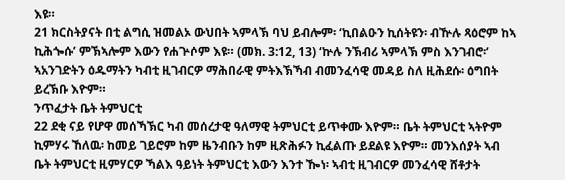እዩ።
21 ክርስትያናት በቲ ልግሲ ዝመልኦ ውህበት ኣምላኽ ባህ ይብሎም፡ ‘ኪበልዑን ኪሰትዩን፡ ብዅሉ ጻዕሮም ከኣ ኪሕጐሱ’ ምኽኣሎም እውን የሐጕሶም እዩ። (መክ. 3:12, 13) ‘ኵሉ ንኽብሪ ኣምላኽ ምስ እንገብሮ፡’ ኣአንገድትን ዕዱማትን ካብቲ ዚገብርዎ ማሕበራዊ ምትእኽኻብ ብመንፈሳዊ መዳይ ስለ ዚሕደሱ፡ ዕግበት ይረኽቡ እዮም።
ንጥፈታት ቤት ትምህርቲ
22 ደቂ ናይ የሆዋ መሰኻኽር ካብ መሰረታዊ ዓለማዊ ትምህርቲ ይጥቀሙ እዮም። ቤት ትምህርቲ ኣትዮም ኪምሃሩ ኸለዉ፡ ከመይ ገይሮም ከም ዜንብቡን ከም ዚጽሕፉን ኪፈልጡ ይደልዩ እዮም። መንእሰያት ኣብ ቤት ትምህርቲ ዚምሃርዎ ኻልእ ዓይነት ትምህርቲ እውን እንተ ዀነ፡ ኣብቲ ዚገብርዎ መንፈሳዊ ሸቶታት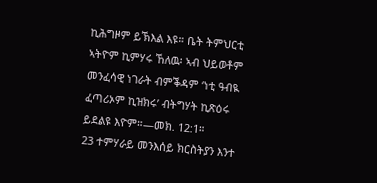ኪሕግዞም ይኽእል እዩ። ቤት ትምህርቲ ኣትዮም ኪምሃሩ ኸለዉ፡ ኣብ ህይወቶም መንፈሳዊ ነገራት ብምቕዳም ‘ነቲ ዓብዪ ፈጣሪኦም ኪዝክሩ’ ብትግሃት ኪጽዕሩ ይደልዩ እዮም።—መክ. 12:1።
23 ተምሃራይ መንእሰይ ክርስትያን እንተ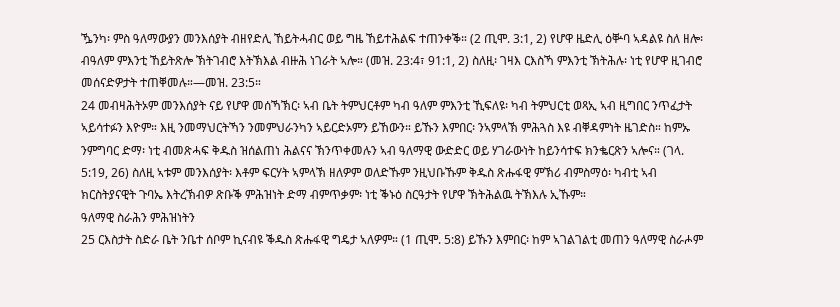ዄንካ፡ ምስ ዓለማውያን መንእሰያት ብዘየድሊ ኸይትሓብር ወይ ግዜ ኸይተሕልፍ ተጠንቀቕ። (2 ጢሞ. 3:1, 2) የሆዋ ዜድሊ ዕቝባ ኣዳልዩ ስለ ዘሎ፡ ብዓለም ምእንቲ ኸይትጽሎ ኽትገብሮ እትኽእል ብዙሕ ነገራት ኣሎ። (መዝ. 23:4፣ 91:1, 2) ስለዚ፡ ገዛእ ርእስኻ ምእንቲ ኽትሕሉ፡ ነቲ የሆዋ ዚገብሮ መሰናድዎታት ተጠቐመሉ።—መዝ. 23:5።
24 መብዛሕትኦም መንእሰያት ናይ የሆዋ መሰኻኽር፡ ኣብ ቤት ትምህርቶም ካብ ዓለም ምእንቲ ኺፍለዩ፡ ካብ ትምህርቲ ወጻኢ ኣብ ዚግበር ንጥፈታት ኣይሳተፉን እዮም። እዚ ንመማህርትኻን ንመምህራንካን ኣይርድኦምን ይኸውን። ይኹን እምበር፡ ንኣምላኽ ምሕጓስ እዩ ብቐዳምነት ዜገድስ። ከምኡ ንምግባር ድማ፡ ነቲ ብመጽሓፍ ቅዱስ ዝሰልጠነ ሕልናና ኽንጥቀመሉን ኣብ ዓለማዊ ውድድር ወይ ሃገራውነት ከይንሳተፍ ክንቈርጽን ኣሎና። (ገላ. 5:19, 26) ስለዚ ኣቱም መንእሰያት፡ እቶም ፍርሃት ኣምላኽ ዘለዎም ወለድኹም ንዚህቡኹም ቅዱስ ጽሑፋዊ ምኽሪ ብምስማዕ፡ ካብቲ ኣብ ክርስትያናዊት ጉባኤ እትረኽብዎ ጽቡቕ ምሕዝነት ድማ ብምጥቃም፡ ነቲ ቕኑዕ ስርዓታት የሆዋ ኽትሕልዉ ትኽእሉ ኢኹም።
ዓለማዊ ስራሕን ምሕዝነትን
25 ርእስታት ስድራ ቤት ንቤተ ሰቦም ኪናብዩ ቕዱስ ጽሑፋዊ ግዴታ ኣለዎም። (1 ጢሞ. 5:8) ይኹን እምበር፡ ከም ኣገልገልቲ መጠን ዓለማዊ ስራሖም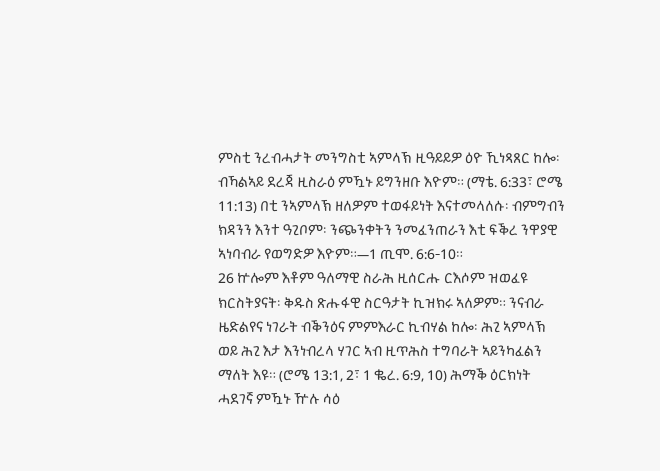ምስቲ ንረብሓታት መንግስቲ ኣምላኽ ዚዓይይዎ ዕዮ ኺነጻጸር ከሎ፡ ብኻልኣይ ደረጃ ዚስራዕ ምዃኑ ይግንዘቡ እዮም። (ማቴ. 6:33፣ ሮሜ 11:13) በቲ ንኣምላኽ ዘለዎም ተወፋይነት እናተመላለሱ፡ ብምግብን ክዳንን እንተ ዓጊቦም፡ ንጭንቀትን ንመፈንጠራን እቲ ፍቕረ ንዋያዊ ኣነባብራ የወግድዎ እዮም።—1 ጢሞ. 6:6-10።
26 ኵሎም እቶም ዓለማዊ ስራሕ ዚሰርሑ ርእሶም ዝወፈዩ ክርስትያናት፡ ቅዱስ ጽሑፋዊ ስርዓታት ኪዝክሩ ኣለዎም። ንናብራ ዜድልየና ነገራት ብቕንዕና ምምእራር ኪብሃል ከሎ፡ ሕጊ ኣምላኽ ወይ ሕጊ እታ እንነብረላ ሃገር ኣብ ዚጥሕስ ተግባራት ኣይንካፈልን ማለት እዩ። (ሮሜ 13:1, 2፣ 1 ቈረ. 6:9, 10) ሕማቕ ዕርክነት ሓደገኛ ምዃኑ ዅሉ ሳዕ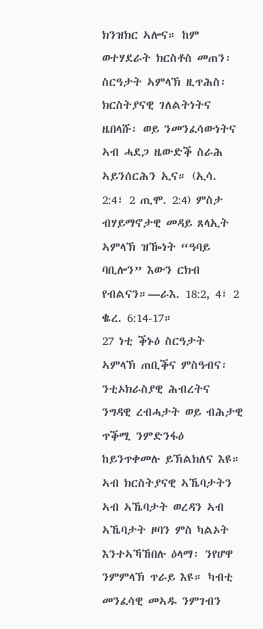ክንዝክር ኣሎና። ከም ወተሃደራት ክርስቶስ መጠን፡ ስርዓታት ኣምላኽ ዚጥሕስ፡ ክርስትያናዊ ገለልትነትና ዜበላሹ፡ ወይ ንመንፈሳውነትና ኣብ ሓደጋ ዜውድቕ ስራሕ ኣይንሰርሕን ኢና። (ኢሳ. 2:4፣ 2 ጢሞ. 2:4) ምስታ ብሃይማኖታዊ መዳይ ጸላኢት ኣምላኽ ዝዀነት “ዓባይ ባቢሎን” እውን ርክብ የብልናን።—ራእ. 18:2, 4፣ 2 ቈረ. 6:14-17።
27 ነቲ ቕኑዕ ስርዓታት ኣምላኽ ጠቢቕና ምስዓብና፡ ንቲኦክራስያዊ ሕብረትና ንግዳዊ ረብሓታት ወይ ብሕታዊ ጥቕሚ ንምድንፋዕ ከይንጥቀመሉ ይኽልክለና እዩ። ኣብ ክርስትያናዊ ኣኼባታትን ኣብ ኣኼባታት ወረዳን ኣብ ኣኼባታት ዞባን ምስ ካልኦት እንተኣኻኸበሉ ዕላማ፡ ንየሆዋ ንምምላኽ ጥራይ እዩ። ካብቲ መንፈሳዊ መኣዱ ንምገብን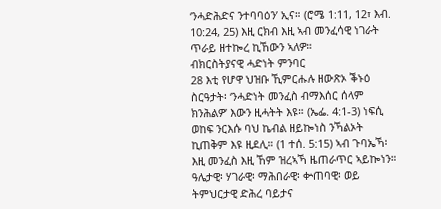‘ንሓድሕድና ንተባባዕን’ ኢና። (ሮሜ 1:11, 12፣ እብ. 10:24, 25) እዚ ርክብ እዚ ኣብ መንፈሳዊ ነገራት ጥራይ ዘተኰረ ኪኸውን ኣለዎ።
ብክርስትያናዊ ሓድነት ምንባር
28 እቲ የሆዋ ህዝቡ ኺምርሑሉ ዘውጽኦ ቕኑዕ ስርዓታት፡ ‘ንሓድነት መንፈስ ብማእሰር ሰላም ክንሕልዎ’ እውን ዚሓትት እዩ። (ኤፌ. 4:1-3) ነፍሲ ወከፍ ንርእሱ ባህ ኬብል ዘይኰነስ ንኻልኦት ኪጠቅም እዩ ዚደሊ። (1 ተሰ. 5:15) ኣብ ጉባኤኻ፡ እዚ መንፈስ እዚ ኸም ዝረኣኻ ዜጠራጥር ኣይኰነን። ዓሌታዊ፡ ሃገራዊ፡ ማሕበራዊ፡ ቍጠባዊ፡ ወይ ትምህርታዊ ድሕረ ባይታና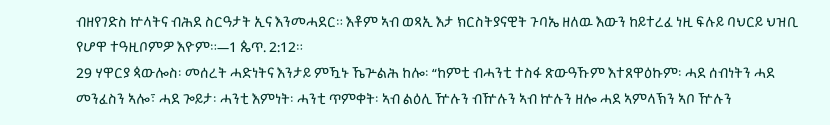ብዘየገድስ ኵላትና ብሕደ ስርዓታት ኢና እንመሓደር። እቶም ኣብ ወጻኢ እታ ክርስትያናዊት ጉባኤ ዘለዉ እውን ከይተረፈ ነዚ ፍሉይ ባህርይ ህዝቢ የሆዋ ተዓዚቦምዎ እዮም።—1 ጴጥ. 2:12።
29 ሃዋርያ ጳውሎስ፡ መሰረት ሓድነትና እንታይ ምዃኑ ኼጕልሕ ከሎ፡ “ከምቲ ብሓንቲ ተስፋ ጽውዓኹም እተጸዋዕኩም፡ ሓደ ሰብነትን ሓደ መንፈስን ኣሎ፣ ሓደ ጐይታ፡ ሓንቲ እምነት፡ ሓንቲ ጥምቀት፡ ኣብ ልዕሊ ዅሉን ብዅሉን ኣብ ኵሉን ዘሎ ሓደ ኣምላኽን ኣቦ ዅሉን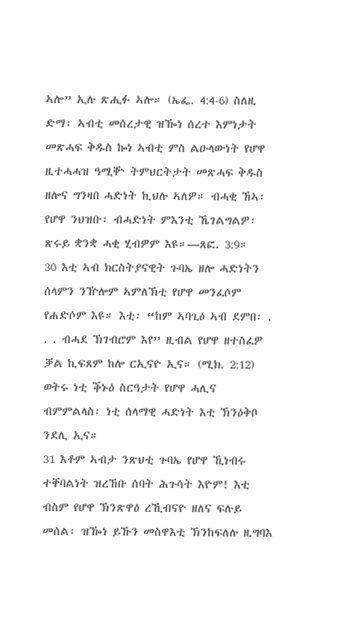ኣሎ” ኢሉ ጽሒፉ ኣሎ። (ኤፌ. 4:4-6) ስለዚ ድማ፡ ኣብቲ መሰረታዊ ዝዀነ ሰረተ እምነታት መጽሓፍ ቅዱስ ኰነ ኣብቲ ምስ ልዑላውነት የሆዋ ዚተሓሓዝ ዓሚቝ ትምህርትታት መጽሓፍ ቅዱስ ዘሎና ግንዛበ ሓድነት ኪህሉ ኣለዎ። ብሓቂ ኸኣ፡ የሆዋ ንህዝቡ፡ ብሓድነት ምእንቲ ኼገልግልዎ፡ ጽሩይ ቋንቋ ሓቂ ሂብዎም እዩ።—ጸፎ. 3:9።
30 እቲ ኣብ ክርስትያናዊት ጉባኤ ዘሎ ሓድነትን ሰላምን ንዅሎም ኣምለኽቲ የሆዋ መንፈሶም የሐድሶም እዩ። እቲ፡ “ከም ኣባጊዕ ኣብ ደምበ፡ . . . ብሓደ ኽገብሮም እየ” ዚብል የሆዋ ዘተስፈዎ ቓል ኪፍጸም ከሎ ርኢናዮ ኢና። (ሚክ. 2:12) ወትሩ ነቲ ቕኑዕ ስርዓታት የሆዋ ሓሊና ብምምልላስ፡ ነቲ ሰላማዊ ሓድነት እቲ ኽንዕቅቦ ንደሊ ኢና።
31 እቶም ኣብታ ንጽህቲ ጉባኤ የሆዋ ኺነብሩ ተቐባልነት ዝረኸቡ ሰባት ሕጉሳት እዮም! እቲ ብስም የሆዋ ኽንጽዋዕ ረኺብናዮ ዘለና ፍሉይ መሰል፡ ዝዀነ ይኹን መስዋእቲ ኽንከፍለሉ ዚግባእ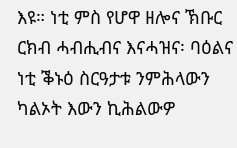እዩ። ነቲ ምስ የሆዋ ዘሎና ኽቡር ርክብ ሓብሒብና እናሓዝና፡ ባዕልና ነቲ ቕኑዕ ስርዓታቱ ንምሕላውን ካልኦት እውን ኪሕልውዎ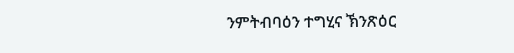ንምትብባዕን ተግሂና ኽንጽዕር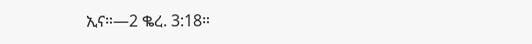ኢና።—2 ቈረ. 3:18።